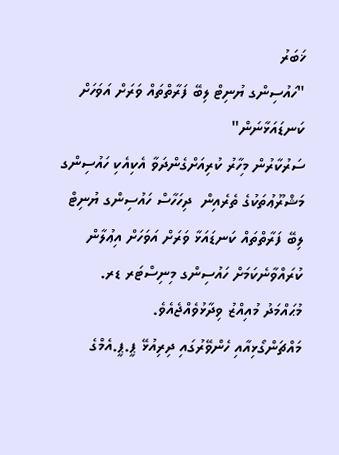ޚަބަރު
"ހައުސިންގ ޔުނިޓް ލިބޭ ފަރާތްތައް ވަރަށް އަވަހަށް ކަނޑައަޅާނަން"
ސަރުކާރުން މިހާރު ކުރިއަށްގެންދަވާ އެކިއެކި ހައުސިންގ މަޝްރޫޢުތަކުގެ ތެރެއިން  ދިހަހާސް ހައުސިންގ ޔުނިޓް ލިބޭ ފަރާތްތައް ކަނޑައަޅާ ވަރަށް އަވަހަށް އިޢުލާން ކުރައްވާނެކަމަށް ހައުސިންގ މިނިސްޓަރ ޑރ. މުޙައްމަދު މުއިއްޒު ވިދާޅުވެއްޖެއެވެ.
މައްޗަންގޯޅިއާއި ހެންވޭރުގައި ދިރިއުޅޭ ޕީ.ޕީ.އެމްގެ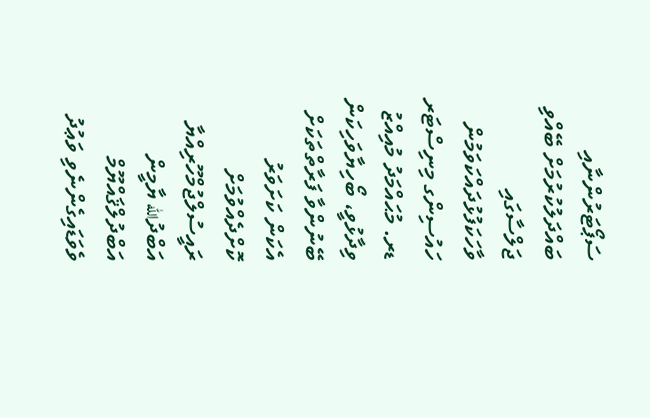ސަޕޯޓަރުންނާއި ބައްދަލުކުރުމަށް ބޭއްވި ޖަލްސާގައި ވާހަކަފުޅުދައްކަވަމުން ހައުސިންގ މިނިސްޓަރ ޑރ. މުޙައްމަދު މުއިއްޒު ވިދާޅުވީ، ބޯހިޔާވަހިކަން ބޭނުންވާ ފަރާތްތަކަށް އެކަން ކަށަވަރު ކޮށްދެއްވުމަށް ރައީސުލްޖުމްހޫރިއްޔާ އަބްދުالله ޔާމީން އަބްދުލްޤައްޔޫމް ވެވަޑައިގެންނެވި ވަޢުދު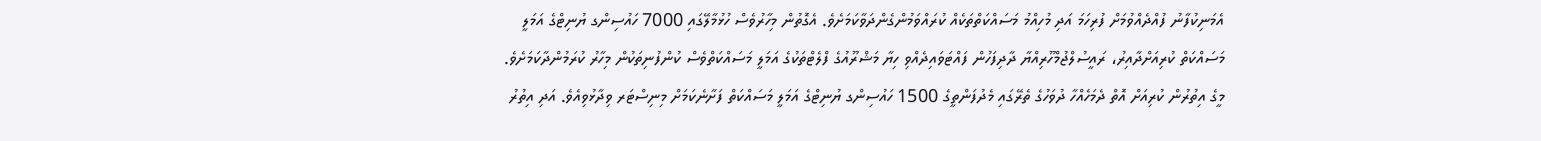އެމަނިކުފާނު ފުއްދެއްވުމަށް ފުރިހަމަ އަދި މުހިއްމު މަސައްކަތްތަކެއް ކުރައްވަމުންގެންދަވާކަމަށެވެ. އެގޮތުން މިހާރުވެސް ހުޅުމާލޭގައި 7000 ހައުސިންގ ޔުނިޓްގެ އަމަލީ މަސައްކަތް ކުރިއަށްދާއިރު، ރައީސުލްޖުމްހޫރިއްޔާ ދާދިފަހުން ފައްޓަވައިދެއްވި ހިޔާ މަޝްރޫއުގެ ފްލެޓްތަކުގެ އަމަލީ މަސައްކަތްވެސް ކުންފުނިތަކުން މިހާރު ކުރަމުންދާކަމަށެވެ. މީގެ އިތުރުން ކުރިއަށް އޮތް ދެމަހެއްހާ ދުވަހުގެ ތެރޭގައި މެދުފަންތީގެ 1500 ހައުސިންގ ޔުނިޓްގެ އަމަލީ މަސައްކަތް ފަށާނެކަމަށް މިނިސްޓަރ ވިދާޅުވިއެވެ. އަދި އިތުރު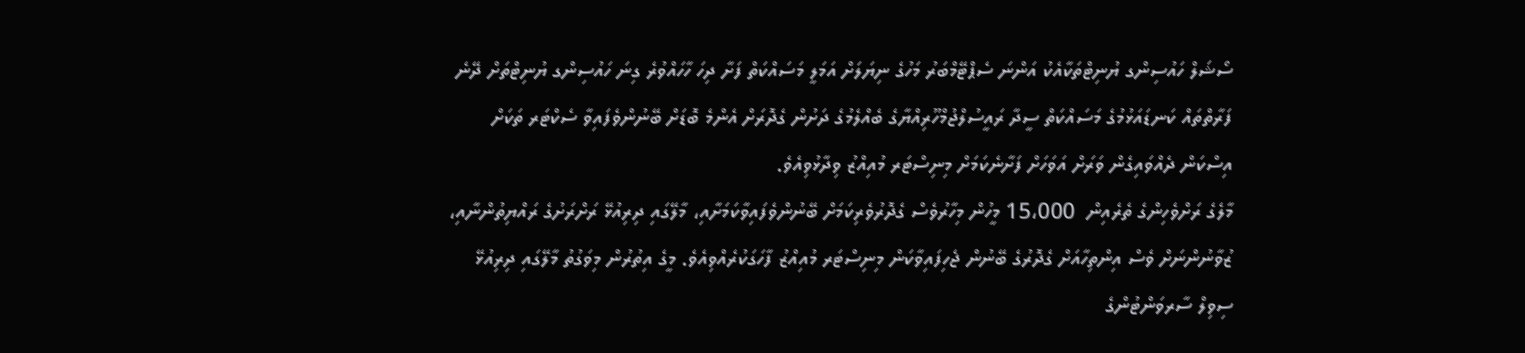ސޯޝަލް ހައުސިންގ ޔުނިޓްތަކާއެކު އަންނަ ސެޕްޓޭމްބަރު މަހުގެ ނިޔަލަށް އަމަލީ މަސައްކަތް ފަށާ ދިހަ ހާހައްވުރެ ގިނަ ހައުސިންގ ޔުނިޓްތަށް ދޭނެ ފަރާތްތައް ކަނޑައަޅުމުގެ މަސައްކަތް ސީދާ ރައީސުލްޖުމްހޫރިއްޔާގެ ބެއްލެމުގެ ދަށުން ގެދޮރަށް އެންމެ ބޮޑަށް ބޭނުންވެފައިވާ ސެކްޓަރ ތަކަށް އިސްކަން ދެއްވައިގެން ވަރަށް އަވަހަށް ފަށާނެކަމަށް މިނިސްޓަރ މުއިއްޒު ވިދާޅުވިއެވެ.
މާލެގެ ރަށްވެހިންގެ ތެރެއިން  15،000 މީހުން މިހާރުވެސް ގެދޮރުވެރިކަމަށް ބޭނުންވެފައިވާކަމަށާއި، މާލޭގައި ދިރިއުޅޭ ރަށްރަށުގެ ރައްޔިތުންނާއި، ޒުވާނުންނަށް ވެސް އިންތިހާއަށް ގެދޮރުގެ ބޭނުން ޖެހިފައިވާކަން މިނިސްޓަރ މުއިއްޒު ފާހަގަކުރެއްވިއެވެ. މީގެ އިތުރުން މިވަގުތު މާލޭގައި ދިރިއުޅޭ ސިވިލް ސާރވަންޓުންގެ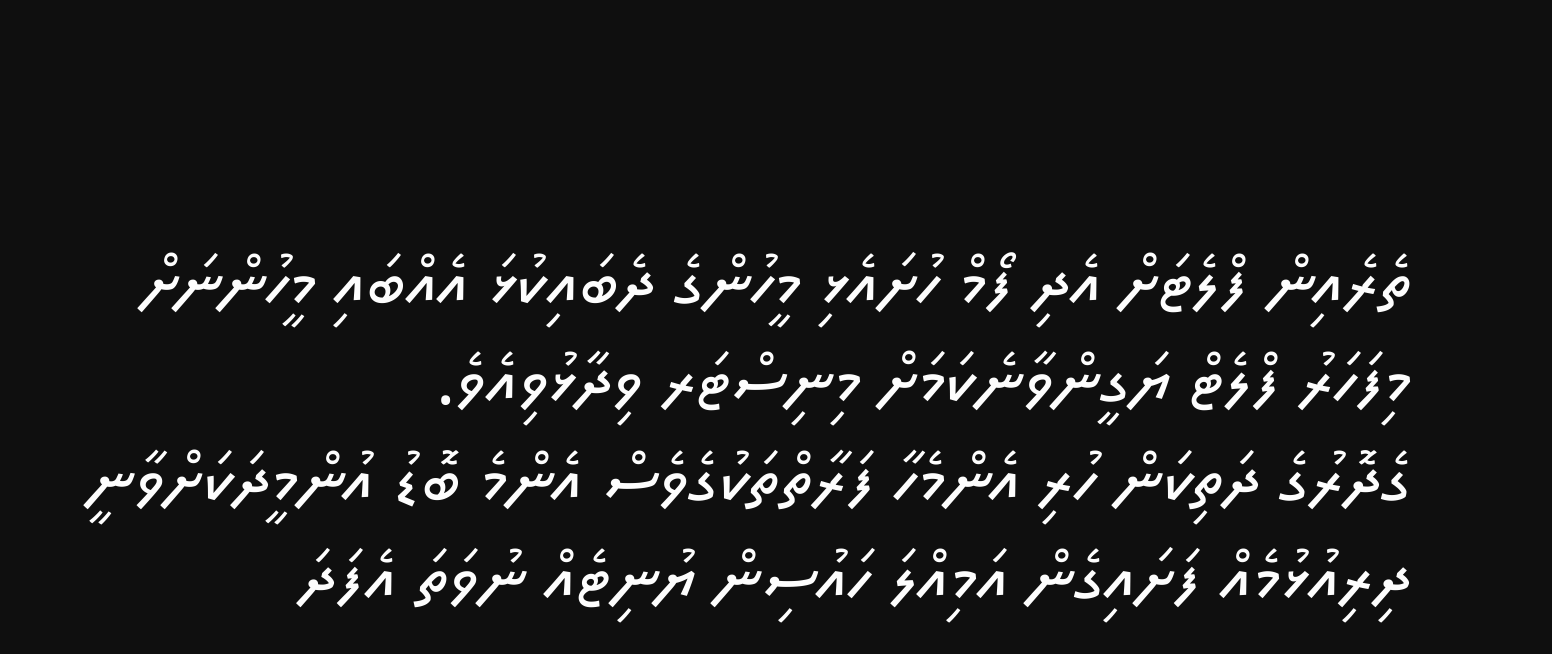ތެރެއިން ފްލެޓަށް އެދި ފޯމް ހުށައެޅި މީހުންގެ ދެބައިކުޅަ އެއްބައި މީހުންނަށް މިފަހަރު ފްލެޓް ޔަގީންވާނެކަމަށް މިނިސްޓަރ ވިދާޅުވިއެވެ.
ގެދޮރުގެ ދަތިކަން ހުރި އެންމެހާ ފަރާތްތަކުގެވެސް އެންމެ ބޮޑު އުންމީދަކަށްވާނީ ދިރިއުޅުމެއް ފަށައިގެން އަމިއްލަ ހައުސިން ޔުނިޓެއް ނުވަތަ އެފަދަ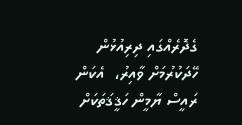ގެދޮރެއްގައި ދިރިއުޅުން ހޭދަކުރުމަށް ވާއިރު،  އެކަން ރައީސް ޔާމީން ހަޤީޤަތަކަށް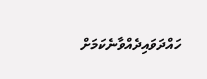ހައްދަވައިދެއްވާނެކަމަށް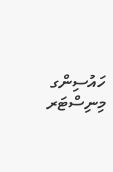ހައުސިންގ މިނިސްޓަރ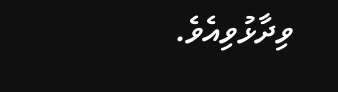ވިދާޅުވިއެވެ.